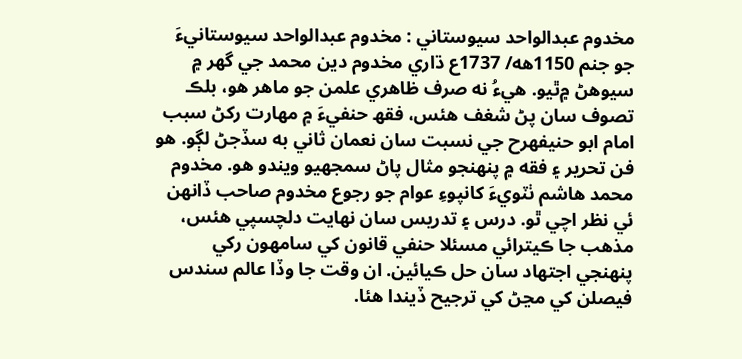مخدوم عبدالواحد سيوستاني : مخدوم عبدالواحد سيوستانيءَ جو جنم 1150هه/ 1737ع ڌاري مخدوم دين محمد جي گهر ۾ سيوهڻ ۾ٿيو. هيءُ نه صرف ظاهري علمن جو ماهر هو، بلڪ تصوف سان پڻ شغف هئس، فقھ حنفيءَ ۾ مهارت رکڻ سبب امام ابو حنيفهرح جي نسبت سان نعمان ثاني به سڏجڻ لڳو. هو فن تحرير ۽ فقه ۾ پنهنجو مثال پاڻ سمجهيو ويندو هو. مخدوم محمد هاشم ٺٽويءَ کانپوءِ عوام جو رجوع مخدوم صاحب ڏانهن ئي نظر اچي ٿو. درس ۽ تدريس سان نهايت دلچسپي هئس، مذهب جا ڪيترائي مسئلا حنفي قانون کي سامهون رکي پنهنجي اجتهاد سان حل ڪيائين. ان وقت جا وڏا عالم سندس فيصلن کي مڃڻ کي ترجيح ڏيندا هئا.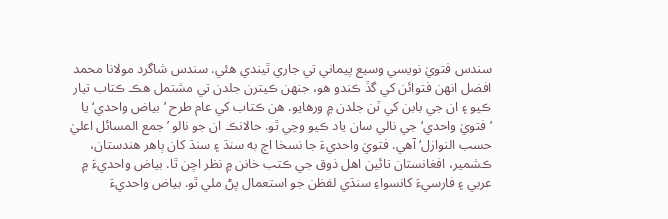سندس فتويٰ نويسي وسيع پيماني تي جاري ٿيندي هئي. سندس شاگرد مولانا محمد افضل انهن فتوائن کي گڏ ڪندو هو، جنهن ڪيترن جلدن تي مشتمل هڪ ڪتاب تيار ڪيو ۽ ان جي بابن کي ٽن جلدن ۾ ورهايو. هن ڪتاب کي عام طرح ’بياض واحدي‘ يا ’فتويٰ واحدي‘جي نالي سان ياد ڪيو وڃي ٿو. حالانڪ ان جو نالو ’جمع المسائل اعليٰ حسب النوازل‘ آهي. فتويٰ واحديءَ جا نسخا اڄ به سنڌ ۽ سنڌ کان ٻاهر هندستان، ڪشمير، افغانستان تائين اهل ذوق جي ڪتب خانن ۾ نظر اچن ٿا. بياض واحديءَ ۾ عربي ۽ فارسيءَ کانسواءِ سنڌي لفظن جو استعمال پڻ ملي ٿو. بياض واحديءَ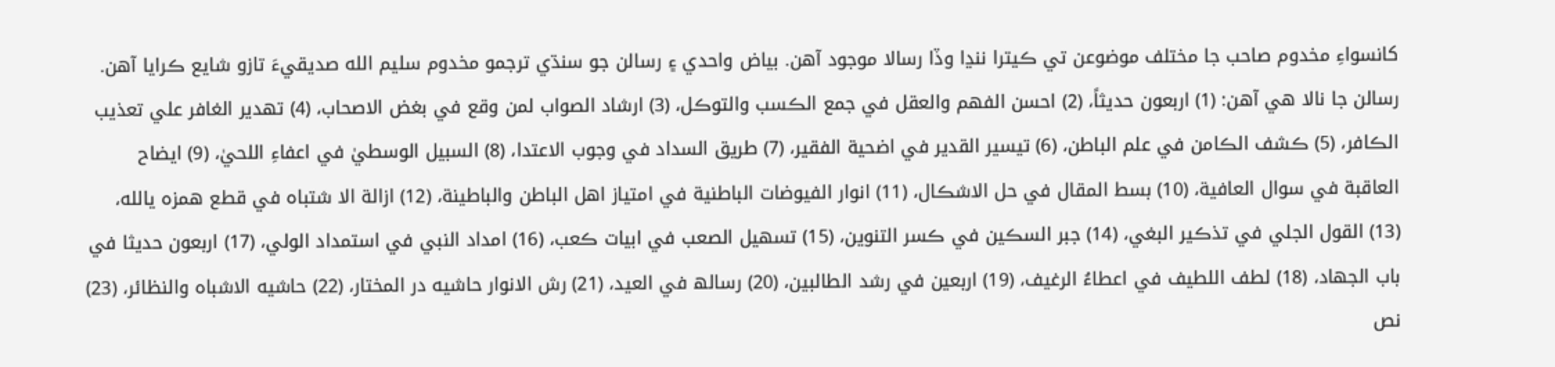کانسواءِ مخدوم صاحب جا مختلف موضوعن تي ڪيترا ننڍا وڏا رسالا موجود آهن. بياض واحدي ۽ رسالن جو سنڌي ترجمو مخدوم سليم الله صديقيءَ تازو شايع ڪرايا آهن. رسالن جا نالا هي آهن: (1) اربعون حديثاً، (2) احسن الفهم والعقل في جمع الڪسب والتوڪل، (3) ارشاد الصواب لمن وقع في بغض الاصحاب، (4) تهدير الغافر علي تعذيب الڪافر، (5) ڪشف الڪامن في علم الباطن، (6) تيسير القدير في اضحية الفقير، (7) طريق السداد في وجوب الاعتدا، (8) السبيل الوسطيٰ في اعفاءِ اللحيٰ، (9) ايضاح العاقبة في سوال العافية، (10) بسط المقال في حل الاشڪال، (11) انوار الفيوضات الباطنية في امتياز اهل الباطن والباطينة، (12) ازالة الا شتباه في قطع همزه يالله، (13) القول الجلي في تذڪير البغي، (14) جبر السڪين في ڪسر التنوين، (15) تسهيل الصعب في ابيات ڪعب، (16) امداد النبي في استمداد الولي، (17) اربعون حديثا في باب الجهاد، (18) لطف اللطيف في اعطاءُ الرغيف، (19) اربعين في رشد الطالبين، (20) رسالھ في العيد، (21) رش الانوار حاشيه در المختار، (22) حاشيه الاشباه والنظائر، (23) نص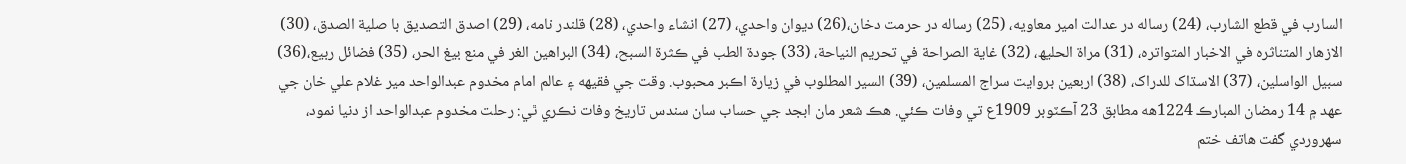السارب في قطع الشارب، (24) رساله در عدالت امير معاويه، (25) رساله در حرمت دخان،(26) ديوان واحدي، (27) انشاء واحدي، (28) قلندر نامه، (29) اصدق التصديق با صلية الصدق، (30) الازهار المتناثره في الاخبار المتواتره، (31) مراة الحليھ، (32) غاية الصراحة في تحريم النياحة، (33) جودة الطب في ڪثرة السبح، (34) البراهين الغر في منع بيغ الحر، (35) فضائل ربيع،(36) سبيل الواسلين، (37) الاسڌاک للدراک، (38) اربعين بروايت سراج المسلمين، (39) السير المطلوب في زيارة اڪبر محبوب. وقت جي فقيهه ۽ عالم امام مخدوم عبدالواحد مير غلام علي خان جي عهد ۾ 14 رمضان المبارڪ 1224هه مطابق 23 آڪٽوبر 1909ع تي وفات ڪئي. هڪ شعر مان ابجد جي حساب سان سندس تاريخ وفات نڪري ٿي: رحلت مخدوم عبدالواحد از دنيا نمود، سهروردي گفت هاتف ختم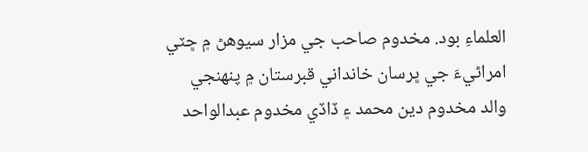العلماءِ بود. مخدوم صاحب جي مزار سيوهڻ ۾ ڇٽي امراڻيءَ جي ڀرسان خانداني قبرستان ۾ پنهنجي والد مخدوم دين محمد ۽ ڏاڏي مخدوم عبدالواحد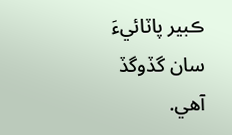ڪبير پاٽائيءَ سان گڏوگڏ آهي.